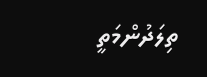ތިލަދުންމަތީ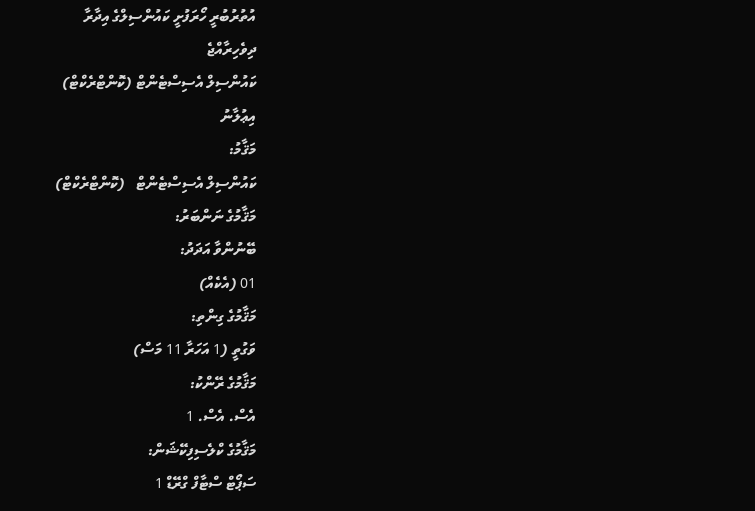އުތުރުބުރީ ހޯރަފުށީ ކައުންސިލްގެ އިދާރާ
ދިވެހިރާއްޖެ
ކައުންސިލް އެސިސްޓެންޓް (ކޮންޓްރެކްޓް)
އިޢުލާނު
މަޤާމު:
ކައުންސިލް އެސިސްޓެންޓް   (ކޮންޓްރެކްޓް)
މަޤާމުގެ ނަންބަރު:
ބޭނުންވާ އަދަދު:
01 (އެކެއް)
މަޤާމުގެ ގިންތި:
ވަގުތީ (1 އަހަރާ 11 މަސް)
މަޤާމުގެ ރޭންކު:
އެސް. އެސް. 1
މަޤާމުގެ ކްލެސިފިކޭޝަން:
ސަޕޯޓް ސްޓާފް ގްރޭޑް 1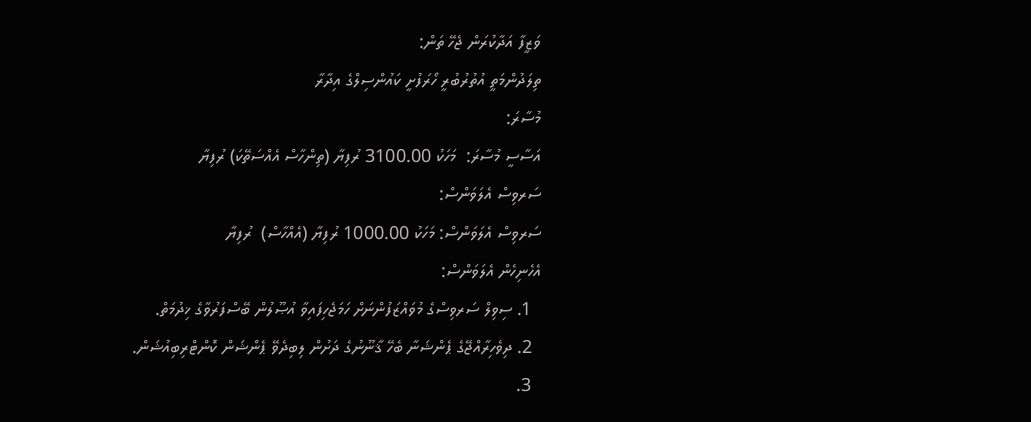ވަޒީފާ އަދާކުރަން ޖެހޭ ތަން:
ތިލަދުންމަތީ އުތުރުބުރީ ހޯރަފުށީ ކައުންސިލްގެ އިދާރާ
މުސާރަ:
އަސާސީ މުސާރަ:  މަހަކު 3100.00 ރުފިޔާ (ތިންހާސް އެއްސަތޭކަ) ރުފިޔާ
ސަރވިސް އެލަވަންސް:
ސަރވިސް އެލަވަންސް: މަހަކު 1000.00 ރުފިޔާ (އެއްހާސް)  ރުފިޔާ
އެހެނިހެން އެލަވަންސް:
  1. ސިވިލް ސަރވިސްގެ މުވައްޒަފުންނަށް ހަމަޖެހިފައިވާ އުޞޫލުން ބޭސްފަރުވާގެ ޚިދުމަތް.
  2. ދިވެހިރާއްޖޭގެ ޕެންޝަނާ ބެހޭ ޤާނޫނުގެ ދަށުން ލިބިދެވޭ ޕެންޝަން ކޮންޓްރިބިއުޝަން.
  3.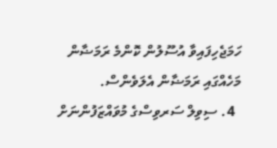ހަމަޖެހިފައިވާ އުސޫލުން ކޮންމެ ރަމަޟާން މަހެއްގައި ރަމަޟާން އެލަވެންސް.
  4. ސިވިލް ސަރވިސްގެ މުވައްޒަފުންނަށް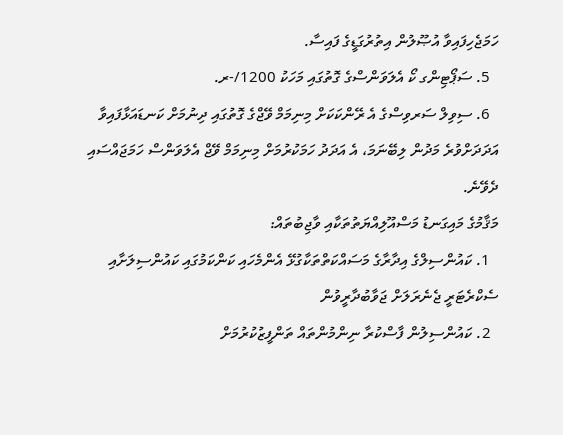ހަމަޖެހިފައިވާ އުޞޫލުން އިތުރުގަޑީގެ ފައިސާ.
  5. ސަޕޯޓިންގ ކޯ އެލަވަންސްގެ ގޮތުގައި މަހަކު 1200/-ރ.
  6. ސިވިލް ސަރވިސްގެ އެ ރޭންކަކަށް މިނިމަމް ވޭޖްގެ ގޮތުގައި ދިނުމަށް ކަނޑައަޅާފައިވާ އަދަދަށްވުރެ މަދުން ލިބޭނަމަ، އެ އަދަދު ހަމަކުރުމަށް މިނިމަމް ވޭޖް އެލަވަންސް ހަމަޖައްސައި ދެވޭނެ.
މަޤާމުގެ މައިގަނޑު މަސްއޫލިއްޔަތުތަކާއި ވާޖިބުތައް:
  1. ކައުންސިލްގެ އިދާރާގެ މަސައްކަތްތަކާގުޅޭ އެންމެހައި ކަންކަމުގައި ކައުންސިލަށާއި ސެކްރެޓަރީ ޖެނެރަލަށް ޖަވާބުދާރީވުން
  2. ކައުންސިލުން ފާސްކުރާ ނިންމުންތައް ތަންފީޒުކުރުމަށް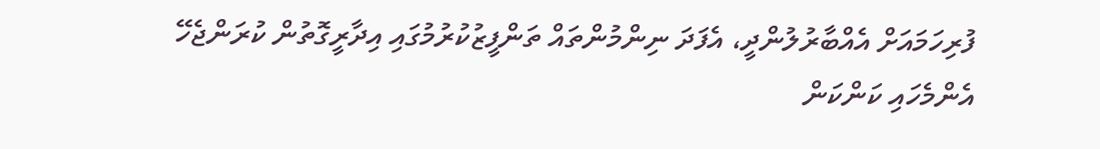ފުރިހަމައަށް އެއްބާރުލުންދީ، އެފަދަ ނިންމުންތައް ތަންފީޒުކުރުމުގައި އިދާރީގޮތުން ކުރަންޖެހޭ އެންމެހައި ކަންކަން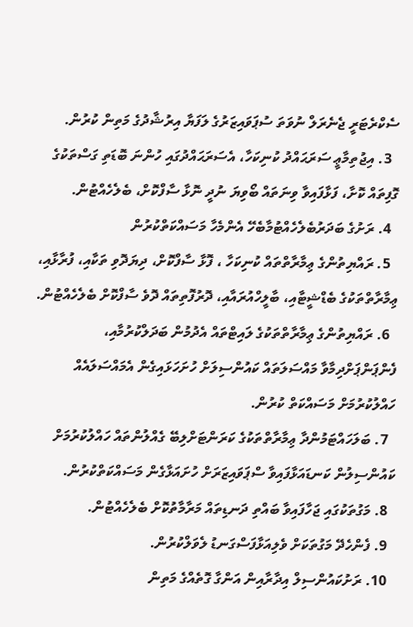ސެކްރެޓަރީ ޖެނެރަލް ނުވަތަ ސުޕަވައިޒަރުގެ ލަފަޔާ އިރުޝާދުގެ މަތިން ކުރުން.
  3. އިޖުތިމާޢީ ސަރަޙައްދު ކުނިކަހާ، އެސަރަޙައްދުގައި ހުންނަ ބޮޑަތި ގަސްތަކުގެ ގޮފިތައް ކޮށާ، ފަޅާފައިވާ ވިނަތައް ބޯވިޔަ ނުދީ ނޮޅާ ސާފްކޮށް، ބެލެހެއްޓުން.
  4. ރަށުގެ ބަދަރުބެލެހެއްޓުމާބެހޭ އެންމެހާ މަސައްކަތްކުރުން
  5. ރައްޔިތުންގެ ޢިމާރާތްތައް ކުނިކަހާ ، ފޮޅާ ސާފްކޮށް، ދިޔަދޮވި ތަކާއި، ފުރާޅާއި، ޢިމާރާތްތަކުގެ ބެޑްޝީޓާއި، ބާލީހްއުރައާއި، ދޮރުފޮތިތައް ދޮވެ ސާފްކޮށް ބެލެހެއްޓުން.
  6. ރައްޔިތުންގެ ޢިމާރާތްތަކުގެ ލައިޓްތައް އެދުމުން ބަދަލްކުރުމާއި، ފެންޕަންޕަށްދިމާވާ މައްސަލަތައް ކައުންސިލަށް ހުށަހަޅައިގެން އެމައްސަލައެއް ހައްލުކުރުމަށް މަސައްކަތް ކުރުން.
  7. ބަލަހައްޓަމުންދާ ޢިމާރާތްތަކުގެ ކަރަންޓަށްލިބޭ ގެއްލުންތައް ހައްލުކުރުމަށް ކައުންސިލުން ކަނޑައަޅާފައިވާ ސްޕަވައިޒަރަށް ހުށައަޅާގެން މަސައްކަތްކުރުން.
  8. މަގުތަކުގައި ޖަހާފައިވާ ބައްތި ދަނޑިތައް މަރާމާތުކޮށް ބެލެހެއްޓުން.
  9. ފެންހެދޭ މަގުތަކަށް ވެލިއަޅާފަސްގަނޑު ލެވަލްކުރުން.
  10. ރަށުކައުންސިލް އިދާރާއިން އަންގާ ގޮތެއްގެ މަތިން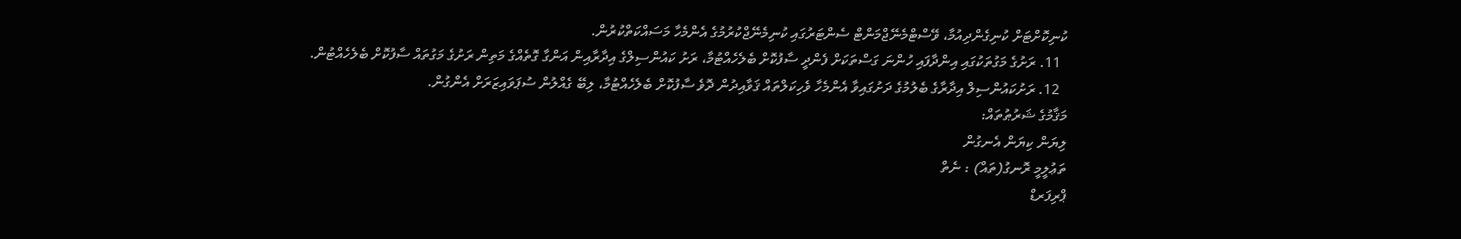ކުނިކޮށްޓަށް ކުނިގެންދިއުމާ، ވޭސްޓްމެނޭޖްމަންޓް ސެންޓަރުގައި ކުނިމެނޭޖްކުރުމުގެ އެންމެހާ މަސައްކަތްކުރުން.
  11. ރަށުގެ މަގުތަކުގައި އިންދާފައި ހުންނަ ގަސްތަކަށް ފެންދީ ސާފުކޮށް ބެލެހެއްޓުމާ، ރަށު ކައުންސިލްގެ އިދާރާއިން އަންގާ ގޮތެއްގެ މަތިން ރަށުގެ މަގުތައް ސާފުކޮށް ބެލެހެއްޓުން.
  12. ރަށުކައުންސިލް އިދާރާގެ ބެލުމުގެ ދަށުގައިވާ އެންމެހާ ވެހިކަލްތައް ޤަވާއިދުން ދޮވެ ސާފުކޮށް ބެލެހެއްޓުމާ، ލިބޭ ގެއްލުން ސުޕަވައިޒަރަށް އެންގުން.
މަޤާމުގެ ޝަރުޠުތައް:
ލިޔަން ކިޔަން އެނގުން
ތަޢުލީމީ ރޮނގު(ތައް) : ނެތް
ޕްރިފަރޑް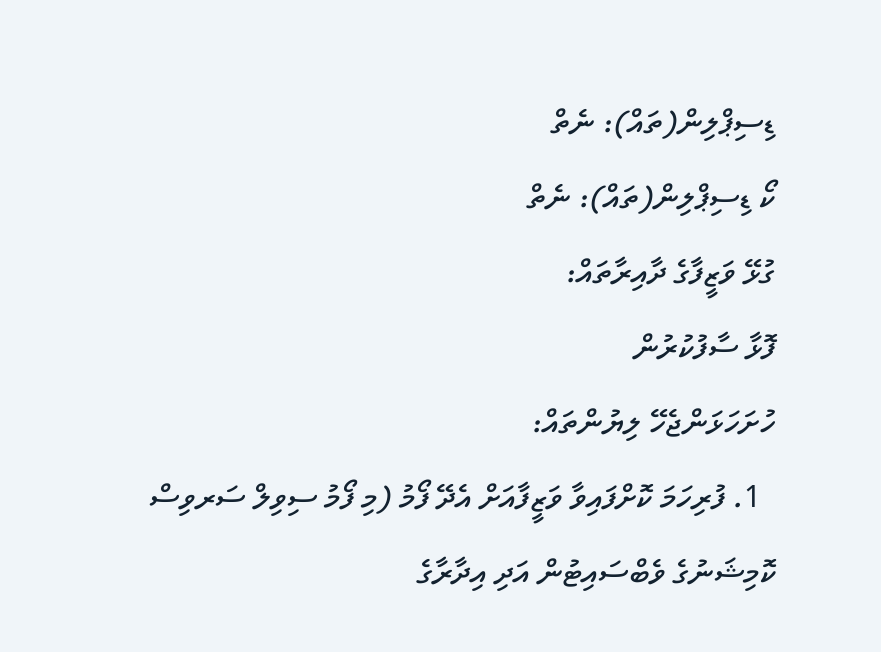ޑިސިޕްލިން(ތައް): ނެތް
ކޯ ޑިސިޕްލިން(ތައް): ނެތް
ގުޅޭ ވަޒީފާގެ ދާއިރާތައް:
ފޮޅާ ސާފުކުރުން
ހުށަހަޅަންޖެހޭ ލިޔުންތައް:
  1. ފުރިހަމަ ކޮށްފައިވާ ވަޒީފާއަށް އެދޭ ފޯމު (މި ފޯމު ސިވިލް ސަރވިސް ކޮމިޝަނުގެ ވެބްސައިޓުން އަދި އިދާރާގެ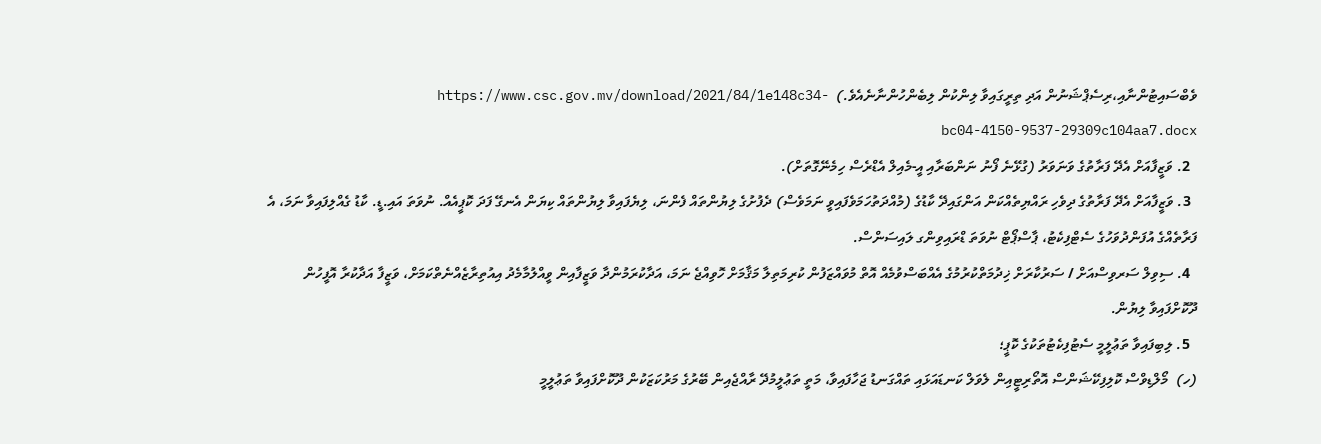ވެބްސައިޓުންނާއި،ރިސެޕްޝަނުން އަދި ތިރީގައިވާ ލިންކުން ލިބެންހުންނާނެއެވެ.)  https://www.csc.gov.mv/download/2021/84/1e148c34-bc04-4150-9537-29309c104aa7.docx
  2. ވަޒީފާއަށް އެދޭ ފަރާތުގެ ވަނަވަރު (ގުޅޭނެ ފޯނު ނަންބަރާއި އީ-މެއިލް އެޑްރެސް ހިމެނޭގޮތަށް).
  3. ވަޒީފާއަށް އެދޭ ފަރާތުގެ ދިވެހި ރައްޔިތެއްކަން އަންގައިދޭ ކާޑުގެ (މުއްދަތުހަމަވެފައިވީ ނަމަވެސް) ދެފުށުގެ ލިޔުންތައް ފެންނަ، ލިޔެފައިވާ ލިޔުންތައް ކިޔަން އެނގޭ ފަދަ ކޮޕީއެއް. ނުވަތަ އައި.ޑީ. ކާޑު ގެއްލިފައިވާ ނަމަ، އެ ފަރާތެއްގެ އުފަންދުވަހުގެ ސެޓްފިކެޓު، ޕާސްޕޯޓް ނުވަތަ ޑްރައިވިންގ ލައިސަންސް.
  4. ސިވިލް ސަރވިސްއަށް / ސަރުކާރަށް ޚިދުމަތްކުރުމުގެ އެއްބަސްވުމެއް އޮތް މުވައްޒަފުން ކުރިމަތިލާ މަޤާމަށް ހޮވިއްޖެ ނަމަ، އަދާކުރަމުންދާ ވަޒީފާއިން ވީއްލުމާމެދު އިއުތިރާޒެއްނެތްކަމަށް، ވަޒީފާ އަދާކުރާ އޮފީހުން ދޫކޮށްފައިވާ ލިޔުން.
  5. ލިބިފައިވާ ތަޢުލީމީ ސެޓުފިކެޓުތަކުގެ ކޮޕީ؛
(ހ)  މޯލްޑިވްސް ކޮލިފިކޭޝަންސް އޮތޯރިޓީއިން ލެވަލް ކަނޑައަޅައި ތައްގަނޑު ޖަހާފައިވާ، މަތީ ތަޢުލީމުދޭ ރާއްޖެއިން ބޭރުގެ މަރުކަޒަކުން ދޫކޮށްފައިވާ ތަޢުލީމީ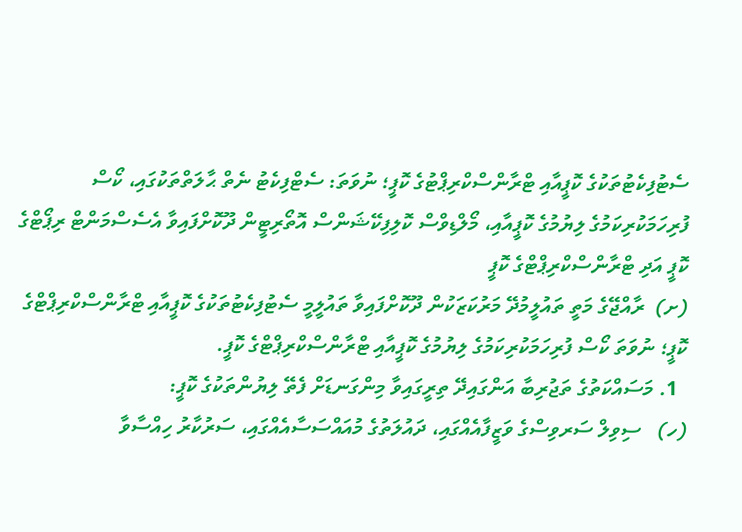ސެޓުފިކެޓުތަކުގެ ކޮޕީއާއި ޓްރާންސްކްރިޕްޓުގެ ކޮޕީ؛ ނުވަތަ: ސެޓްފިކެޓު ނެތް ޙާލަތްތަކުގައި، ކޯސް ފުރިހަމަކުރިކަމުގެ ލިޔުމުގެ ކޮޕީއާއި، މޯލްޑިވްސް ކޮލިފިކޭޝަންސް އޮތޯރިޓީން ދޫކޮށްފައިވާ އެސެސްމަންޓް ރިޕޯޓްގެ ކޮޕީ އަދި ޓްރާންސްކްރިޕްޓްގެ ކޮޕީ
(ށ)  ރާއްޖޭގެ މަތީ ތައުލީމުދޭ މަރުކަޒަކުން ދޫކޮށްފައިވާ ތައުލީމީ ސެޓުފިކެޓުތަކުގެ ކޮޕީއާއި ޓްރާންސްކްރިޕްޓްގެ ކޮޕީ؛ ނުވަތަ ކޯސް ފުރިހަމަކުރިކަމުގެ ލިޔުމުގެ ކޮޕީއާއި ޓްރާންސްކްރިޕްޓްގެ ކޮޕީ.
  1. މަސައްކަތުގެ ތަޖުރިބާ އަންގައިދޭ ތިރީގައިވާ މިންގަނޑަށް ފެތޭ ލިޔުންތަކުގެ ކޮޕީ:
(ހ)   ސިވިލް ސަރވިސްގެ ވަޒީފާއެއްގައި، ދައުލަތުގެ މުއައްސަސާއެއްގައި، ސަރުކާރު ހިއްސާވާ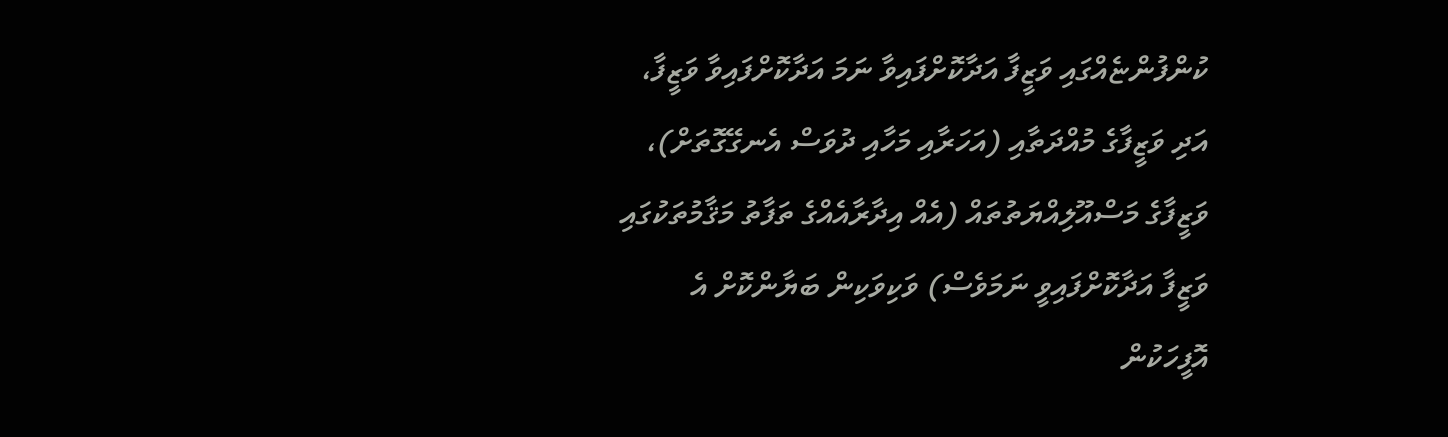ކުންފުންޏެއްގައި ވަޒީފާ އަދާކޮށްފައިވާ ނަމަ އަދާކޮށްފައިވާ ވަޒީފާ، އަދި ވަޒީފާގެ މުއްދަތާއި (އަހަރާއި މަހާއި ދުވަސް އެނގޭގޮތަށް)، ވަޒީފާގެ މަސްއޫލިއްޔަތުތައް (އެއް އިދާރާއެއްގެ ތަފާތު މަޤާމުތަކުގައި ވަޒީފާ އަދާކޮށްފައިވީ ނަމަވެސް) ވަކިވަކިން ބަޔާންކޮށް އެ އޮފީހަކުން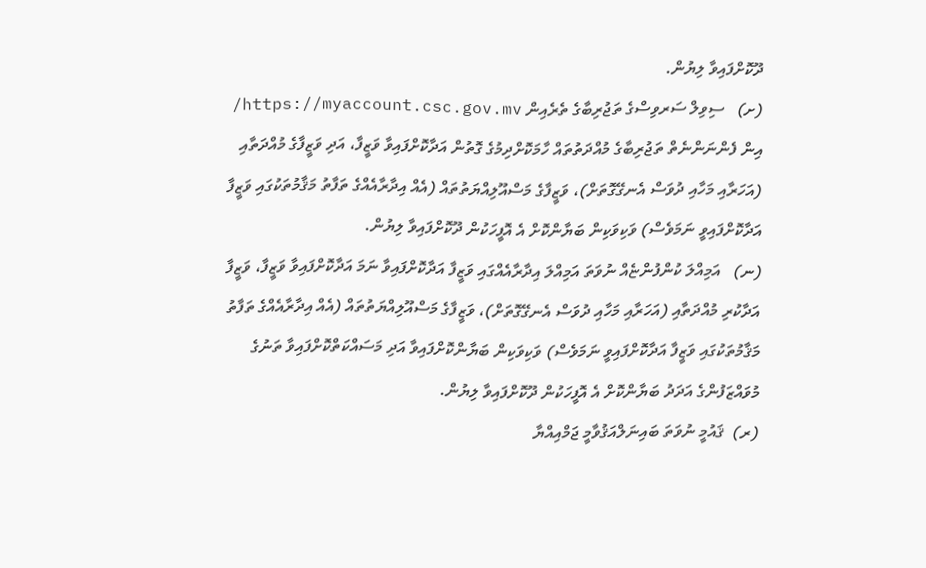ދޫކޮށްފައިވާ ލިޔުން.
(ށ)   ސިވިލް ސަރވިސްގެ ތަޖުރިބާގެ ތެރެއިން https://myaccount.csc.gov.mv/ އިން ފެންނަންނެތް ތަޖުރިބާގެ މުއްދަތުތައް ހާމަކޮށްދިމުގެ ގޮތުން އަދާކޮށްފައިވާ ވަޒީފާ، އަދި ވަޒީފާގެ މުއްދަތާއި (އަހަރާއި މަހާއި ދުވަސް އެނގޭގޮތަށް)، ވަޒީފާގެ މަސްއޫލިއްޔަތުތައް (އެއް އިދާރާއެއްގެ ތަފާތު މަޤާމުތަކުގައި ވަޒީފާ އަދާކޮށްފައިވީ ނަމަވެސް) ވަކިވަކިން ބަޔާންކޮށް އެ އޮފީހަކުން ދޫކޮށްފައިވާ ލިޔުން.
(ނ)   އަމިއްލަ ކުންފުންޏެއް ނުވަތަ އަމިއްލަ އިދާރާއެއްގައި ވަޒީފާ އަދާކޮށްފައިވާ ނަމަ އަދާކޮށްފައިވާ ވަޒީފާ، ވަޒީފާ އަދާކުރި މުއްދަތާއި (އަހަރާއި މަހާއި ދުވަސް އެނގޭގޮތަށް)، ވަޒީފާގެ މަސްއޫލިއްޔަތުތައް (އެއް އިދާރާއެއްގެ ތަފާތު މަޤާމުތަކުގައި ވަޒީފާ އަދާކޮށްފައިވީ ނަމަވެސް) ވަކިވަކިން ބަޔާންކޮށްފައިވާ އަދި މަސައްކަތްކޮށްފައިވާ ތަނުގެ މުވައްޒަފުންގެ އަދަދު ބަޔާންކޮށް އެ އޮފީހަކުން ދޫކޮށްފައިވާ ލިޔުން.
(ރ)  ޤައުމީ ނުވަތަ ބައިނަލްއަޤުވާމީ ޖަމްއިއްޔާ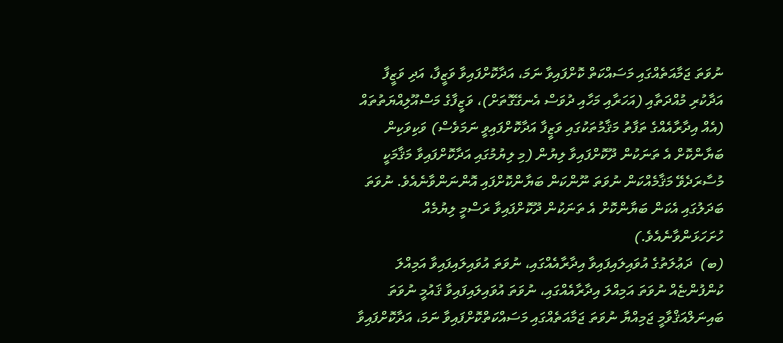ނުވަތަ ޖަމާއަތެއްގައި މަސައްކަތް ކޮށްފައިވާ ނަމަ، އަދާކޮށްފައިވާ ވަޒީފާ، އަދި ވަޒީފާ އަދާކުރި މުއްދަތާއި (އަހަރާއި މަހާއި ދުވަސް އެނގޭގޮތަށް)، ވަޒީފާގެ މަސްއޫލިއްޔަތުތައް (އެއް އިދާރާއެއްގެ ތަފާތު މަޤާމުތަކުގައި ވަޒީފާ އަދާކޮށްފައިވީ ނަމަވެސް) ވަކިވަކިން ބަޔާންކޮށް އެ ތަނަކުން ދޫކޮށްފައިވާ ލިޔުން (މި ލިޔުމުގައި އަދާކޮށްފައިވާ މަޤާމަކީ މުސާރަދެވޭ މަޤާމެއްކަން ނުވަތަ ނޫންކަން ބަޔާންކޮށްފައި އޮންނަންވާނެއެވެ. ނުވަތަ ބަދަލުގައި އެކަން ބަޔާންކޮށް އެ ތަނަކުން ދޫކޮށްފައިވާ ރަސްމީ ލިޔުމެއް ހުށަހަޅަންވާނެއެވެ.)
(ބ)  ދަޢުލަތުގެ އުވައިލައިފައިވާ އިދާރާއެއްގައި، ނުވަތަ އުވައިލައިފައިވާ އަމިއްލަ ކުންފުންޏެއް ނުވަތަ އަމިއްލަ އިދާރާއެއްގައި، ނުވަތަ އުވައިލައިފައިވާ ޤައުމީ ނުވަތަ ބައިނަލްއަޤްވާމީ ޖަމިއްޔާ ނުވަތަ ޖަމާއަތެއްގައި މަސައްކަތްކޮށްފައިވާ ނަމަ، އަދާކޮށްފައިވާ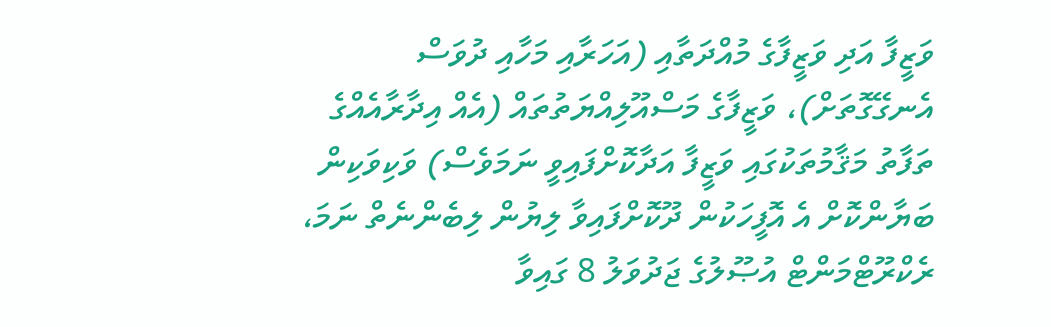ވަޒީފާ އަދި ވަޒީފާގެ މުއްދަތާއި (އަހަރާއި މަހާއި ދުވަސް އެނގޭގޮތަށް)، ވަޒީފާގެ މަސްއޫލިއްޔަތުތައް (އެއް އިދާރާއެއްގެ ތަފާތު މަޤާމުތަކުގައި ވަޒީފާ އަދާކޮށްފައިވީ ނަމަވެސް) ވަކިވަކިން ބަޔާންކޮށް އެ އޮފީހަކުން ދޫކޮށްފައިވާ ލިޔުން ލިބެންނެތް ނަމަ، ރެކްރޫޓްމަންޓް އުޞޫލުގެ ޖަދުވަލު 8 ގައިވާ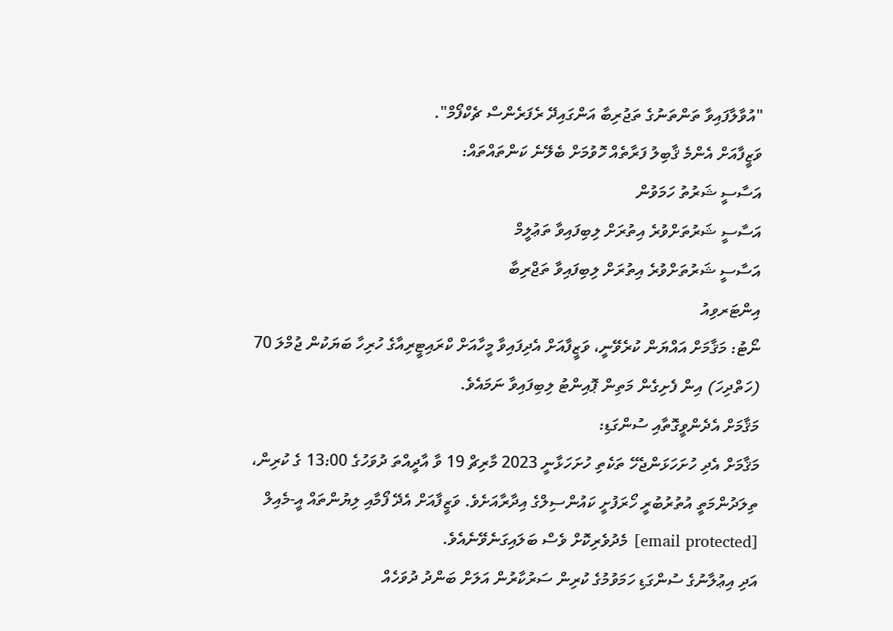"އުވާލާފައިވާ ތަންތަނުގެ ތަޖުރިބާ އަންގައިދޭ ރެފަރެންސް ޗެކްފޯމް".
ވަޒީފާއަށް އެންމެ ޤާބިލު ފަރާތެއް ހޮވުމަށް ބެލޭނެ ކަންތައްތައް:
އަސާސީ ޝަރުތު ހަމަވުން
އަސާސީ ޝަރުތަށްވުރެ އިތުރަށް ލިބިފައިވާ ތަޢުލީމް
އަސާސީ ޝަރުތަށްވުރެ އިތުރަށް ލިބިފައިވާ ތަޖްރިބާ
އިންޓަރވިއު
ނޯޓު: މަޤާމަށް އައްޔަން ކުރެވޭނީ، ވަޒީފާއަށް އެދިފައިވާ މީހާއަށް ކްރައިޓީރިއާގެ ހުރިހާ ބަޔަކުން ޖުމްލަ 70 (ހަތްދިހަ) އިން ފެށިގެން މަތިން ޕޮއިންޓު ލިބިފައިވާ ނަމައެވެ.
މަޤާމަށް އެދެންވީގޮތާއި ސުންގަޑި:
މަޤާމަށް އެދި ހުށަހަޅަންޖެހޭ ތަކެތި ހުށަހަޅާނީ 2023 މާރިޗް 19 ވާ އާދީއްތަ ދުވަހުގެ 13:00 ގެ ކުރިން، ތިލަދުންމަތީ އުތުރުބުރީ ހޯރަފުށީ ކައުންސިލްގެ އިދާރާއަށެވެ. ވަޒީފާއަށް އެދޭ ފޯމާއި ލިޔުންތައް އީ-މެއިލް  [email protected] މެދުވެރިކޮށް ވެސް ބަލައިގަނެވޭނެއެވެ.
އަދި އިޢުލާނުގެ ސުންގަޑި ހަމަވުމުގެ ކުރިން ސަރުކާރުން އަލަށް ބަންދު ދުވަހެއް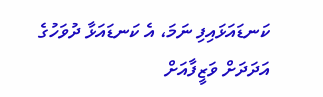ކަނޑައަޅައިފި ނަމަ، އެ ކަނޑައަޅާ ދުވަހުގެ އަދަދަށް ވަޒީފާއަށް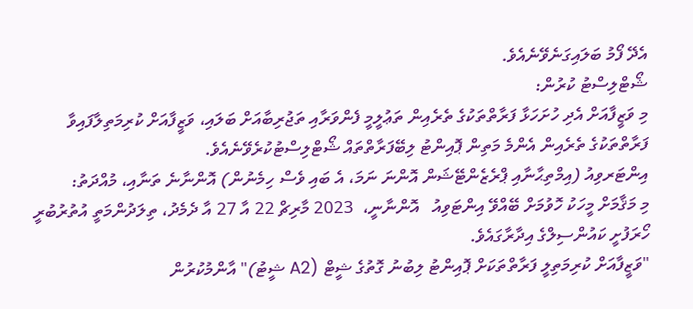އެދޭ ފޯމު ބަލައިގަނެވޭނެއެވެ.
ޝޯޓްލިސްޓު ކުރުން:
މި ވަޒީފާއަށް އެދި ހުށަހަޅާ ފަރާތްތަކުގެ ތެރެއިން ތަޢުލީމީ ފެންވަރާއި ތަޖުރިބާއަށް ބަލައި، ވަޒީފާއަށް ކުރިމަތިލާފައިވާ ފަރާތްތަކުގެ ތެރެއިން އެންމެ މަތިން ޕޮއިންޓު ލިބޭފަރާތްތައް ޝޯޓްލިސްޓުކުރެވޭނެއެވެ.
އިންޓަރވިއު (އިމްތިޙާނާއި ޕްރެޒެންޓޭޝަން އޮންނަ ނަމަ، އެ ބައި ވެސް ހިމެނުން) އޮންނާނެ ތަނާއި، މުއްދަތު:
މި މަޤާމަށް މީހަކު ހޮވުމަށް ބޭއްވޭ އިންޓަވިއު   އޮންނާނީ،  2023 މާރިޗް 22 އާ 27 އާ ދެމެދު، ތިލަދުންމަތީ އުތުރުބުރީ ހޯރަފުށީ ކައުންސިލްގެ އިދާރާގައެވެ.
"ވަޒީފާއަށް ކުރިމަތިލީ ފަރާތްތަކަށް ޕޮއިންޓު ލިބުނު ގޮތުގެ ޝީޓް (A2 ޝީޓު)" އާންމުކުރުން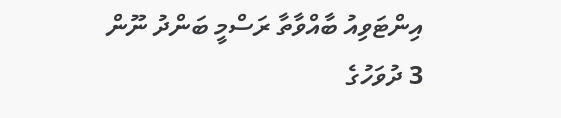އިންޓަވިއު ބާއްވާތާ ރަސްމީ ބަންދު ނޫން 3 ދުވަހުގެ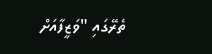ތެރޭގައި "ވަޒީފާއަށް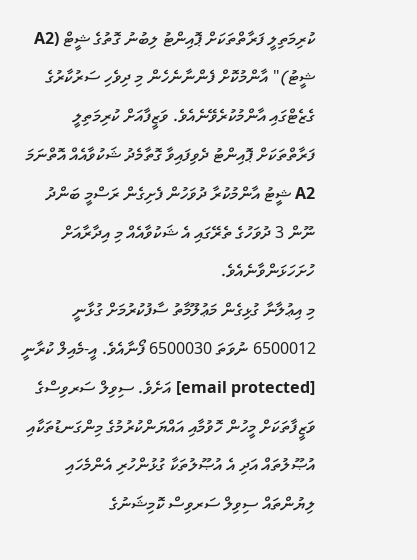ކުރިމަތިލީ ފަރާތްތަކަށް ޕޮއިންޓު ލިބުނު ގޮތުގެ ޝީޓް (A2 ޝީޓު)" އާންމުކޮށް ފެންނާނެހެން މި ދިވެހި ސަރުކާރުގެ ގެޒެޓްގައި އާންމުކުރެވޭނެއެވެ. ވަޒީފާއަށް ކުރިމަތިލީ ފަރާތްތަކަށް ޕޮއިންޓު ދެވިފައިވާ ގޮތާމެދު ޝަކުވާއެއް އޮތްނަމަ A2 ޝީޓު އާންމުކުރާ ދުވަހުން ފެށިގެން ރަސްމީ ބަންދު ނޫން 3 ދުވަހުގެ ތެރޭގައި އެ ޝަކުވާއެއް މި އިދާރާއަށް ހުށަހަޅަންވާނެއެވެ.
މި އިޢުލާނާ ގުޅިގެން މަޢުލޫމާތު ސާފުކުރުމަށް ގުޅާނީ 6500012 ނުވަތަ 6500030 ފޯނާއެވެ. އީ-މެއިލް ކުރާނީ [email protected] އަށެވެ. ސިވިލް ސަރވިސްގެ ވަޒީފާތަކަށް މީހުން ހޮވުމާއި އައްޔަންކުރުމުގެ މިންގަނޑުތަކާއި އުޞޫލުތައް އަދި އެ އުޞޫލުތަކާ ގުޅުންހުރި އެންމެހައި ލިޔުންތައް ސިވިލް ސަރވިސް ކޮމިޝަނުގެ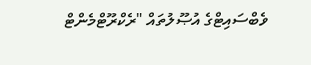ވެބްސައިޓްގެ އުޞޫލުތައް "ރެކްރޫޓްމެންޓް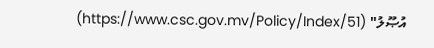އުޞޫލު" (https://www.csc.gov.mv/Policy/Index/51)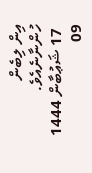އިން ލިބެން ހުންނާނެއެވެ.
 17 ޝަޢުބާން 1444
09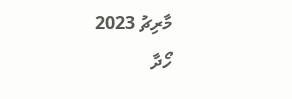މާރިޗު 2023
ހޯދާ